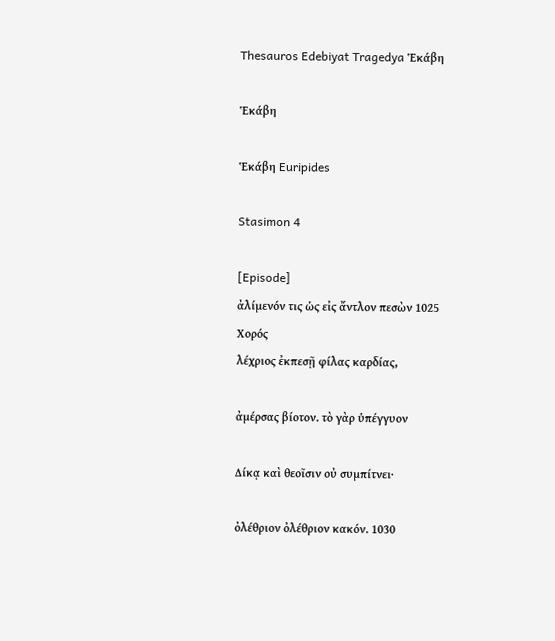Thesauros Edebiyat Tragedya Ἑκάβη

Ἑκάβη

Ἑκάβη Euripides

Stasimon 4

[Episode]
ἀλίμενόν τις ὡς εἰς ἄντλον πεσὼν 1025
Χορός
λέχριος ἐκπεσῇ φίλας καρδίας,

ἀμέρσας βίοτον. τὸ γὰρ ὑπέγγυον

Δίκᾳ καὶ θεοῖσιν οὐ συμπίτνει·

ὀλέθριον ὀλέθριον κακόν. 1030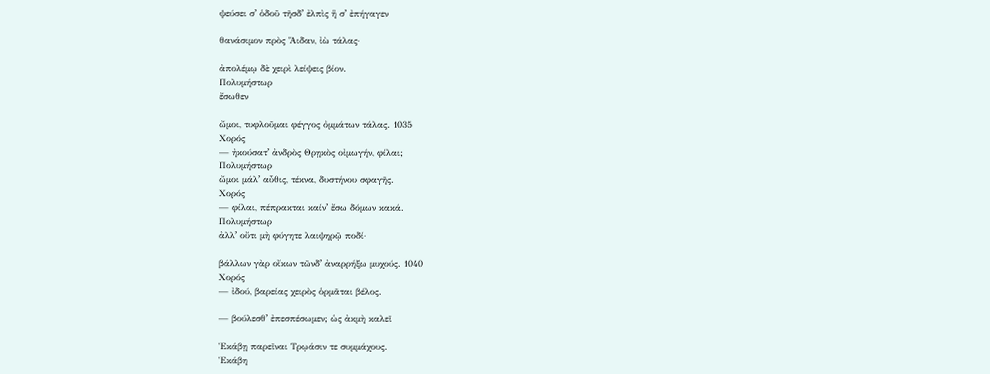ψεύσει σʼ ὁδοῦ τῆσδʼ ἐλπὶς ἥ σʼ ἐπήγαγεν

θανάσιμον πρὸς Ἅιδαν, ἰὼ τάλας·

ἀπολέμῳ δὲ χειρὶ λείψεις βίον.
Πολυμήστωρ
ἔσωθεν

ὤμοι, τυφλοῦμαι φέγγος ὀμμάτων τάλας. 1035
Χορός
— ἠκούσατʼ ἀνδρὸς Θρῃκὸς οἰμωγήν, φίλαι;
Πολυμήστωρ
ὤμοι μάλʼ αὖθις, τέκνα, δυστήνου σφαγῆς.
Χορός
— φίλαι, πέπρακται καίνʼ ἔσω δόμων κακά.
Πολυμήστωρ
ἀλλʼ οὔτι μὴ φύγητε λαιψηρῷ ποδί·

βάλλων γὰρ οἴκων τῶνδʼ ἀναρρήξω μυχούς. 1040
Χορός
— ἰδού, βαρείας χειρὸς ὁρμᾶται βέλος.

— βούλεσθʼ ἐπεσπέσωμεν; ὡς ἀκμὴ καλεῖ

Ἑκάβῃ παρεῖναι Τρῳάσιν τε συμμάχους.
Ἑκάβη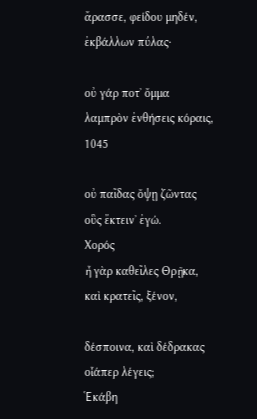ἄρασσε, φείδου μηδέν, ἐκβάλλων πύλας·

οὐ γάρ ποτʼ ὄμμα λαμπρὸν ἐνθήσεις κόραις, 1045

οὐ παῖδας ὄψῃ ζῶντας οὓς ἔκτεινʼ ἐγώ.
Χορός
ἦ γὰρ καθεῖλες Θρῇκα, καὶ κρατεῖς, ξένον,

δέσποινα, καὶ δέδρακας οἷάπερ λέγεις;
Ἑκάβη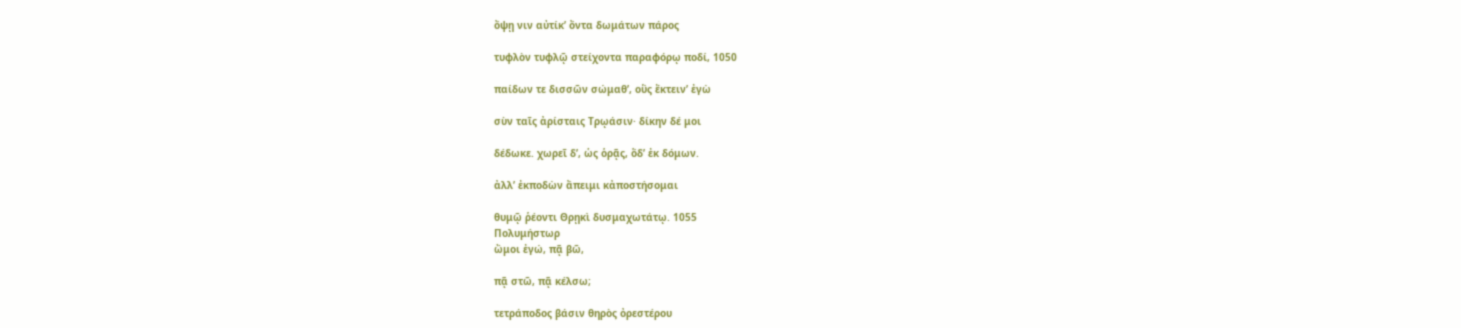ὄψῃ νιν αὐτίκʼ ὄντα δωμάτων πάρος

τυφλὸν τυφλῷ στείχοντα παραφόρῳ ποδί, 1050

παίδων τε δισσῶν σώμαθʼ, οὓς ἔκτεινʼ ἐγὼ

σὺν ταῖς ἀρίσταις Τρῳάσιν· δίκην δέ μοι

δέδωκε. χωρεῖ δʼ, ὡς ὁρᾷς, ὅδʼ ἐκ δόμων.

ἀλλʼ ἐκποδὼν ἄπειμι κἀποστήσομαι

θυμῷ ῥέοντι Θρῃκὶ δυσμαχωτάτῳ. 1055
Πολυμήστωρ
ὤμοι ἐγώ, πᾷ βῶ,

πᾷ στῶ, πᾷ κέλσω;

τετράποδος βάσιν θηρὸς ὀρεστέρου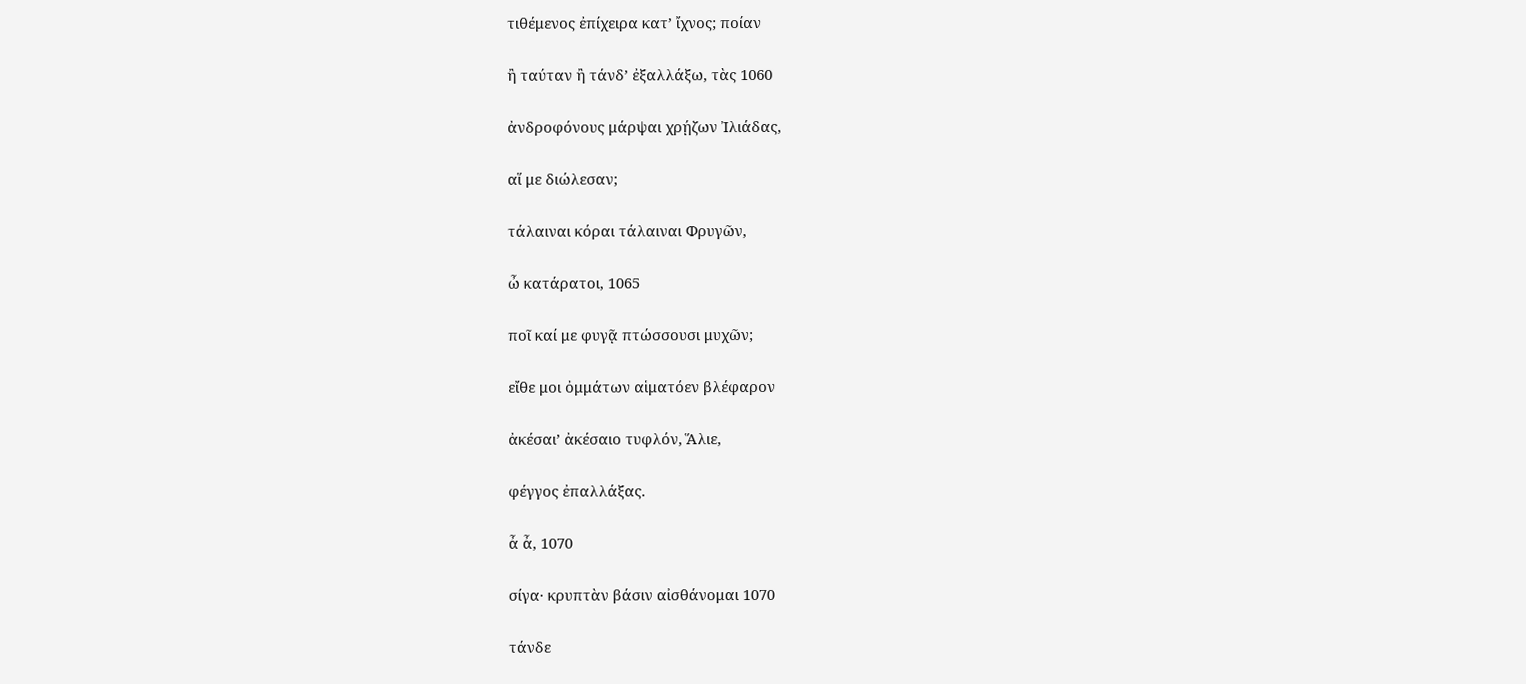τιθέμενος ἐπίχειρα κατʼ ἴχνος; ποίαν

ἢ ταύταν ἢ τάνδʼ ἐξαλλάξω, τὰς 1060

ἀνδροφόνους μάρψαι χρῄζων Ἰλιάδας,

αἵ με διώλεσαν;

τάλαιναι κόραι τάλαιναι Φρυγῶν,

ὦ κατάρατοι, 1065

ποῖ καί με φυγᾷ πτώσσουσι μυχῶν;

εἴθε μοι ὀμμάτων αἱματόεν βλέφαρον

ἀκέσαιʼ ἀκέσαιο τυφλόν, Ἅλιε,

φέγγος ἐπαλλάξας.

ἆ ἆ, 1070

σίγα· κρυπτὰν βάσιν αἰσθάνομαι 1070

τάνδε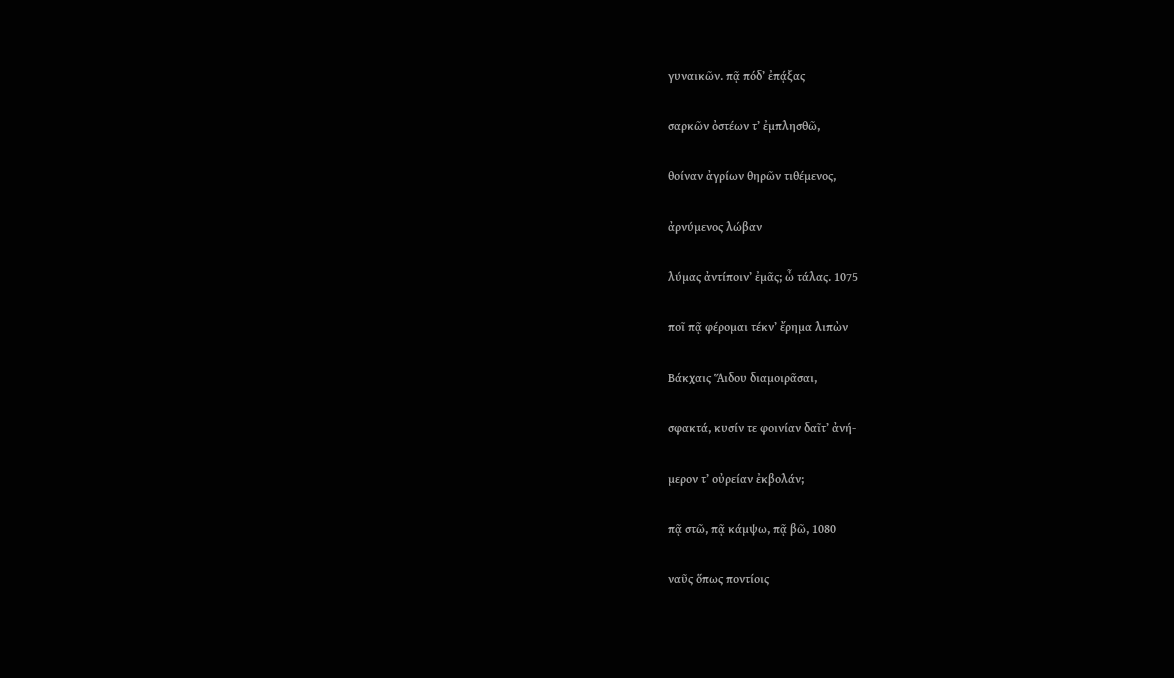γυναικῶν. πᾷ πόδʼ ἐπᾴξας

σαρκῶν ὀστέων τʼ ἐμπλησθῶ,

θοίναν ἀγρίων θηρῶν τιθέμενος,

ἀρνύμενος λώβαν

λύμας ἀντίποινʼ ἐμᾶς; ὦ τάλας. 1075

ποῖ πᾷ φέρομαι τέκνʼ ἔρημα λιπὼν

Βάκχαις Ἅιδου διαμοιρᾶσαι,

σφακτά, κυσίν τε φοινίαν δαῖτʼ ἀνή-

μερον τʼ οὐρείαν ἐκβολάν;

πᾷ στῶ, πᾷ κάμψω, πᾷ βῶ, 1080

ναῦς ὅπως ποντίοις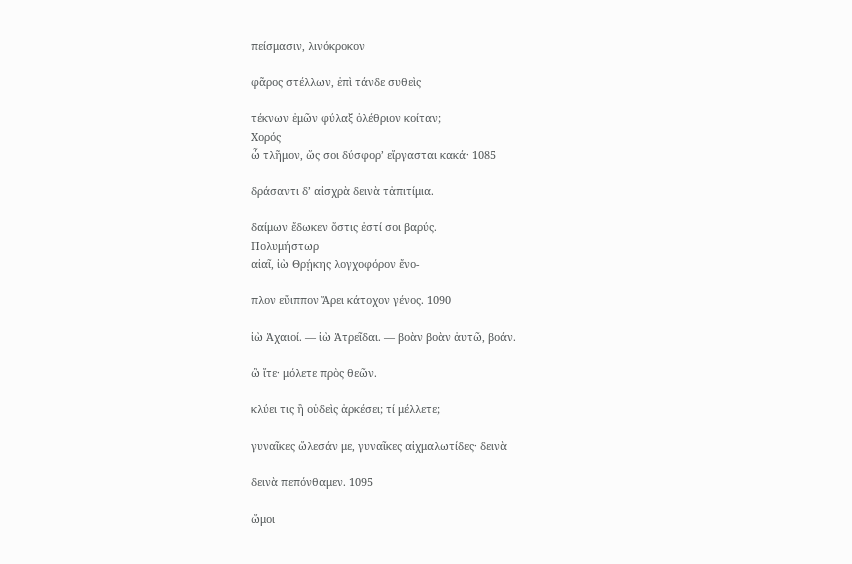πείσμασιν, λινόκροκον

φᾶρος στέλλων, ἐπὶ τάνδε συθεὶς

τέκνων ἐμῶν φύλαξ ὀλέθριον κοίταν;
Χορός
ὦ τλῆμον, ὥς σοι δύσφορʼ εἴργασται κακά· 1085

δράσαντι δʼ αἰσχρὰ δεινὰ τἀπιτίμια.

δαίμων ἔδωκεν ὅστις ἐστί σοι βαρύς.
Πολυμήστωρ
αἰαῖ, ἰὼ Θρῄκης λογχοφόρον ἔνο-

πλον εὔιππον Ἄρει κάτοχον γένος. 1090

ἰὼ Ἀχαιοί. — ἰὼ Ἀτρεῖδαι. — βοὰν βοὰν ἀυτῶ, βοάν.

ὢ ἴτε· μόλετε πρὸς θεῶν.

κλύει τις ἢ οὐδεὶς ἀρκέσει; τί μέλλετε;

γυναῖκες ὤλεσάν με, γυναῖκες αἰχμαλωτίδες· δεινὰ

δεινὰ πεπόνθαμεν. 1095

ὤμοι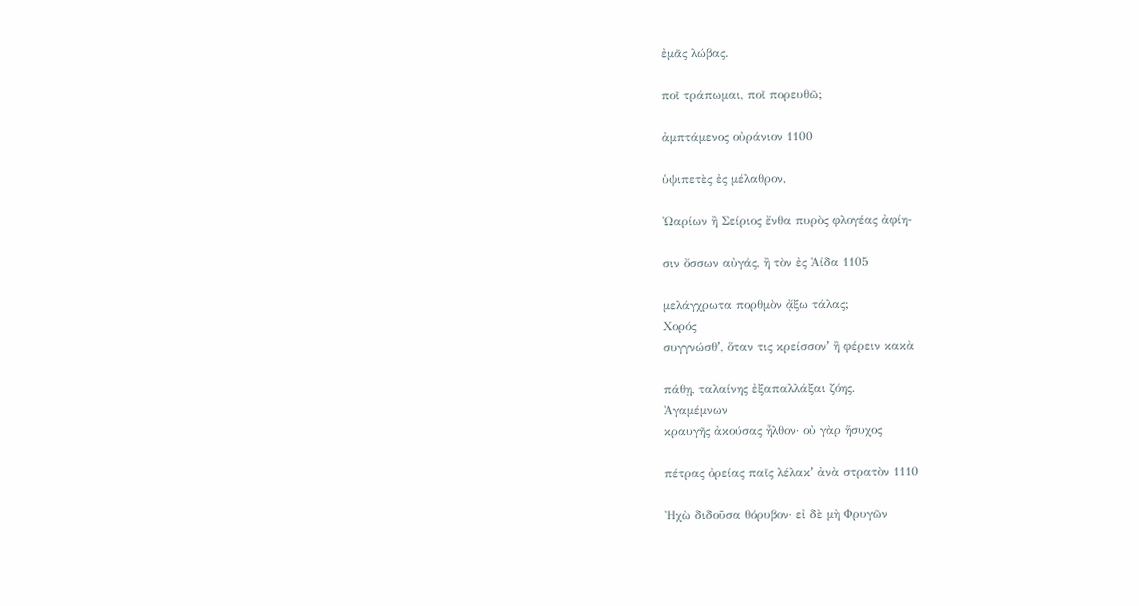ἐμᾶς λώβας.

ποῖ τράπωμαι, ποῖ πορευθῶ;

ἀμπτάμενος οὐράνιον 1100

ὑψιπετὲς ἐς μέλαθρον,

Ὠαρίων ἢ Σείριος ἔνθα πυρὸς φλογέας ἀφίη-

σιν ὄσσων αὐγάς, ἢ τὸν ἐς Ἀίδα 1105

μελάγχρωτα πορθμὸν ᾄξω τάλας;
Χορός
συγγνώσθʼ, ὅταν τις κρείσσονʼ ἢ φέρειν κακὰ

πάθῃ, ταλαίνης ἐξαπαλλάξαι ζόης.
Ἀγαμέμνων
κραυγῆς ἀκούσας ἦλθον· οὐ γὰρ ἥσυχος

πέτρας ὀρείας παῖς λέλακʼ ἀνὰ στρατὸν 1110

Ἠχὼ διδοῦσα θόρυβον· εἰ δὲ μὴ Φρυγῶν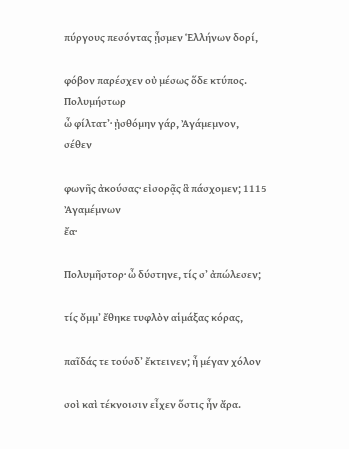πύργους πεσόντας ᾖσμεν Ἑλλήνων δορί,

φόβον παρέσχεν οὐ μέσως ὅδε κτύπος.
Πολυμήστωρ
ὦ φίλτατʼ· ᾐσθόμην γάρ, Ἀγάμεμνον, σέθεν

φωνῆς ἀκούσας· εἰσορᾷς ἃ πάσχομεν; 1115
Ἀγαμέμνων
ἔα·

Πολυμῆστορ· ὦ δύστηνε, τίς σʼ ἀπώλεσεν;

τίς ὄμμʼ ἔθηκε τυφλὸν αἱμάξας κόρας,

παῖδάς τε τούσδʼ ἔκτεινεν; ἦ μέγαν χόλον

σοὶ καὶ τέκνοισιν εἶχεν ὅστις ἦν ἄρα.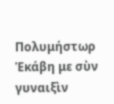Πολυμήστωρ
Ἑκάβη με σὺν γυναιξὶν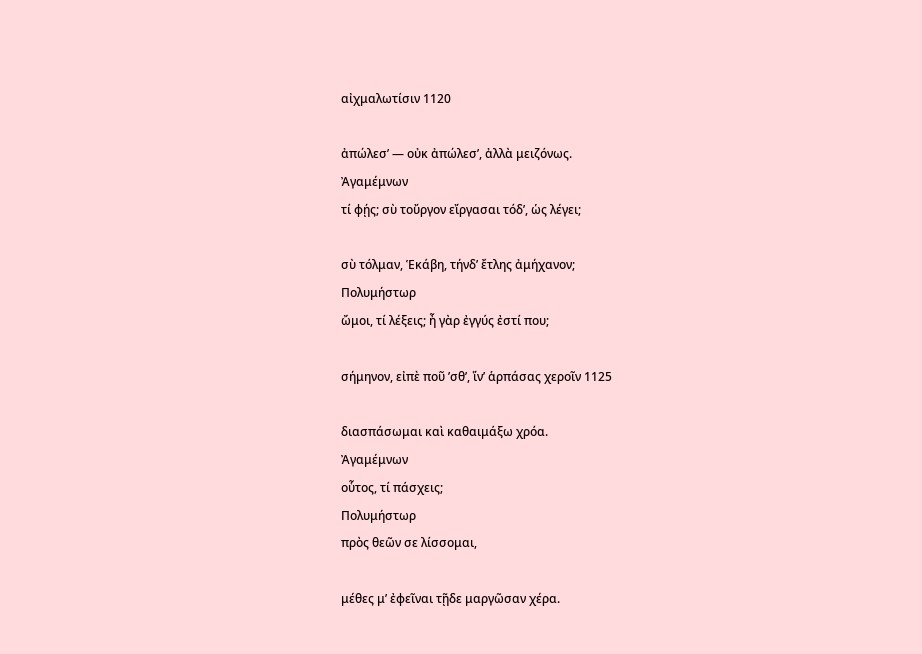αἰχμαλωτίσιν 1120

ἀπώλεσʼ — οὐκ ἀπώλεσʼ, ἀλλὰ μειζόνως.
Ἀγαμέμνων
τί φῄς; σὺ τοὔργον εἴργασαι τόδʼ, ὡς λέγει;

σὺ τόλμαν, Ἑκάβη, τήνδʼ ἔτλης ἀμήχανον;
Πολυμήστωρ
ὤμοι, τί λέξεις; ἦ γὰρ ἐγγύς ἐστί που;

σήμηνον, εἰπὲ ποῦ ʼσθʼ, ἵνʼ ἁρπάσας χεροῖν 1125

διασπάσωμαι καὶ καθαιμάξω χρόα.
Ἀγαμέμνων
οὗτος, τί πάσχεις;
Πολυμήστωρ
πρὸς θεῶν σε λίσσομαι,

μέθες μʼ ἐφεῖναι τῇδε μαργῶσαν χέρα.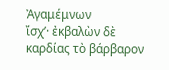Ἀγαμέμνων
ἴσχʼ· ἐκβαλὼν δὲ καρδίας τὸ βάρβαρον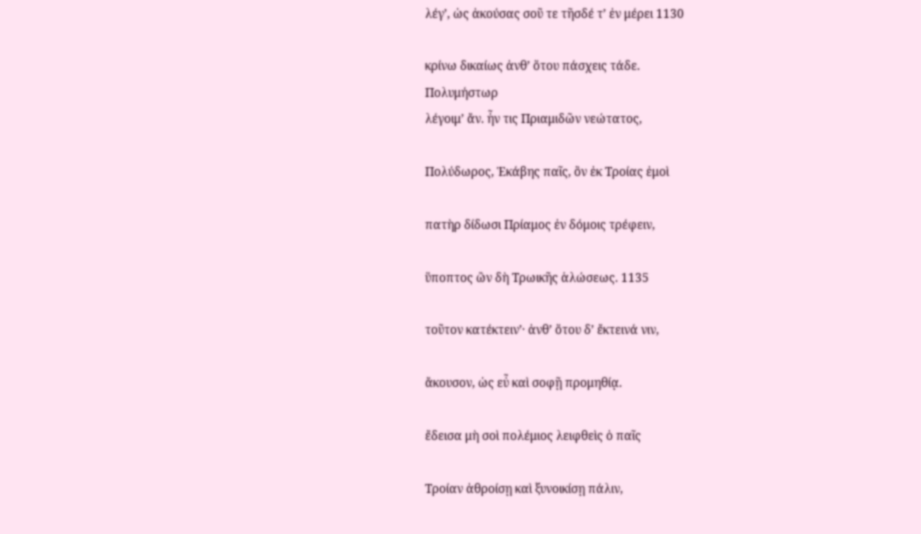λέγʼ, ὡς ἀκούσας σοῦ τε τῆσδέ τʼ ἐν μέρει 1130

κρίνω δικαίως ἀνθʼ ὅτου πάσχεις τάδε.
Πολυμήστωρ
λέγοιμʼ ἄν. ἦν τις Πριαμιδῶν νεώτατος,

Πολύδωρος, Ἑκάβης παῖς, ὃν ἐκ Τροίας ἐμοὶ

πατὴρ δίδωσι Πρίαμος ἐν δόμοις τρέφειν,

ὕποπτος ὢν δὴ Τρωικῆς ἁλώσεως. 1135

τοῦτον κατέκτεινʼ· ἀνθʼ ὅτου δʼ ἔκτεινά νιν,

ἄκουσον, ὡς εὖ καὶ σοφῇ προμηθίᾳ.

ἔδεισα μὴ σοὶ πολέμιος λειφθεὶς ὁ παῖς

Τροίαν ἀθροίσῃ καὶ ξυνοικίσῃ πάλιν,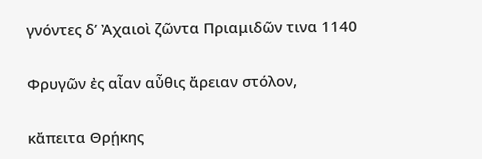γνόντες δʼ Ἀχαιοὶ ζῶντα Πριαμιδῶν τινα 1140

Φρυγῶν ἐς αἶαν αὖθις ἄρειαν στόλον,

κἄπειτα Θρῄκης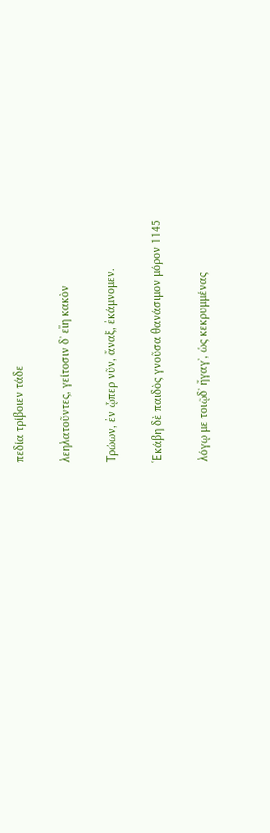πεδία τρίβοιεν τάδε

λεηλατοῦντες, γείτοσιν δʼ εἴη κακὸν

Τρώων, ἐν ᾧπερ νῦν, ἄναξ, ἐκάμνομεν.

Ἑκάβη δὲ παιδὸς γνοῦσα θανάσιμον μόρον 1145

λόγῳ με τοιῷδʼ ἤγαγʼ, ὡς κεκρυμμένας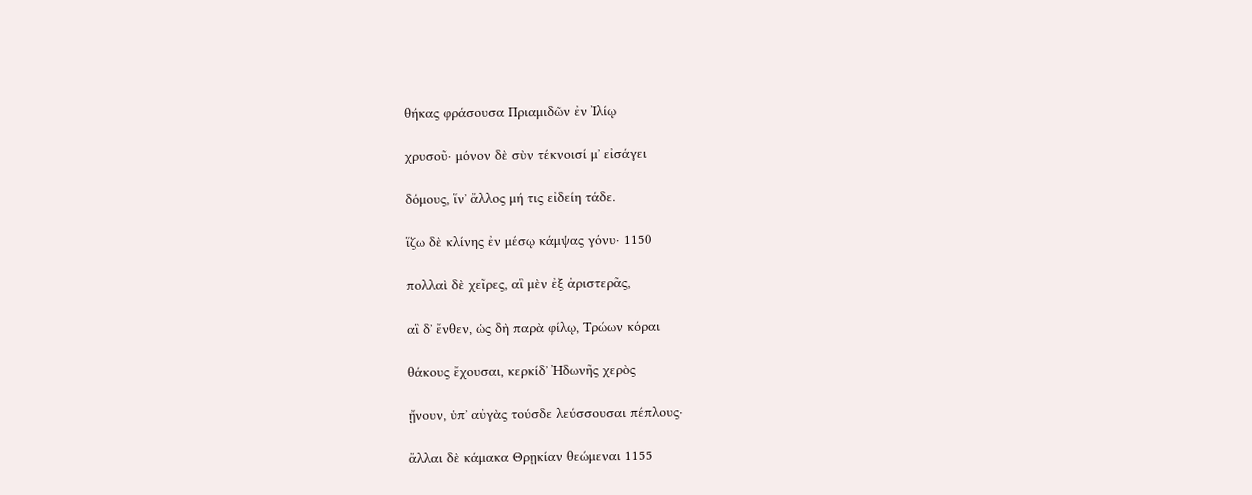θήκας φράσουσα Πριαμιδῶν ἐν Ἰλίῳ

χρυσοῦ· μόνον δὲ σὺν τέκνοισί μʼ εἰσάγει

δόμους, ἵνʼ ἄλλος μή τις εἰδείη τάδε.

ἵζω δὲ κλίνης ἐν μέσῳ κάμψας γόνυ· 1150

πολλαὶ δὲ χεῖρες, αἳ μὲν ἐξ ἀριστερᾶς,

αἳ δʼ ἔνθεν, ὡς δὴ παρὰ φίλῳ, Τρώων κόραι

θάκους ἔχουσαι, κερκίδʼ Ἠδωνῆς χερὸς

ᾔνουν, ὑπʼ αὐγὰς τούσδε λεύσσουσαι πέπλους·

ἄλλαι δὲ κάμακα Θρῃκίαν θεώμεναι 1155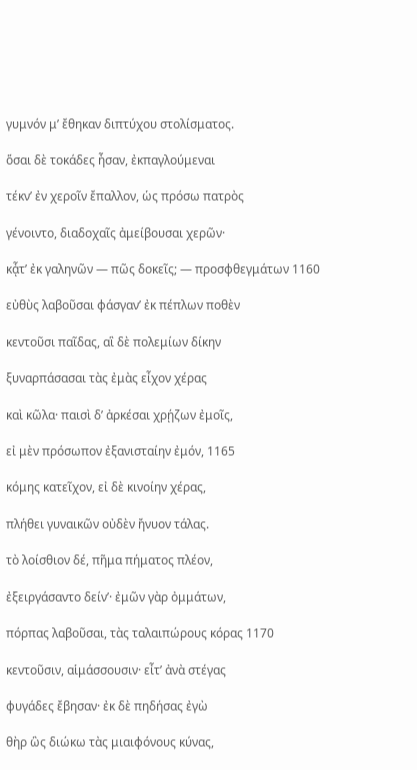γυμνόν μʼ ἔθηκαν διπτύχου στολίσματος.

ὅσαι δὲ τοκάδες ἦσαν, ἐκπαγλούμεναι

τέκνʼ ἐν χεροῖν ἔπαλλον, ὡς πρόσω πατρὸς

γένοιντο, διαδοχαῖς ἀμείβουσαι χερῶν·

κᾆτʼ ἐκ γαληνῶν — πῶς δοκεῖς; — προσφθεγμάτων 1160

εὐθὺς λαβοῦσαι φάσγανʼ ἐκ πέπλων ποθὲν

κεντοῦσι παῖδας, αἳ δὲ πολεμίων δίκην

ξυναρπάσασαι τὰς ἐμὰς εἶχον χέρας

καὶ κῶλα· παισὶ δʼ ἀρκέσαι χρῄζων ἐμοῖς,

εἰ μὲν πρόσωπον ἐξανισταίην ἐμόν, 1165

κόμης κατεῖχον, εἰ δὲ κινοίην χέρας,

πλήθει γυναικῶν οὐδὲν ἤνυον τάλας.

τὸ λοίσθιον δέ, πῆμα πήματος πλέον,

ἐξειργάσαντο δείνʼ· ἐμῶν γὰρ ὀμμάτων,

πόρπας λαβοῦσαι, τὰς ταλαιπώρους κόρας 1170

κεντοῦσιν, αἱμάσσουσιν· εἶτʼ ἀνὰ στέγας

φυγάδες ἔβησαν· ἐκ δὲ πηδήσας ἐγὼ

θὴρ ὣς διώκω τὰς μιαιφόνους κύνας,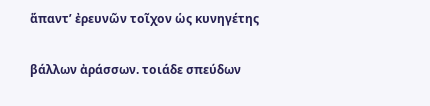ἅπαντʼ ἐρευνῶν τοῖχον ὡς κυνηγέτης

βάλλων ἀράσσων. τοιάδε σπεύδων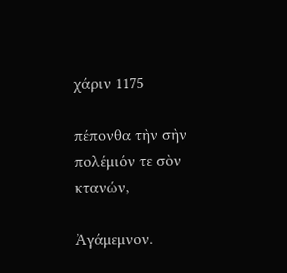χάριν 1175

πέπονθα τὴν σὴν πολέμιόν τε σὸν κτανών,

Ἀγάμεμνον.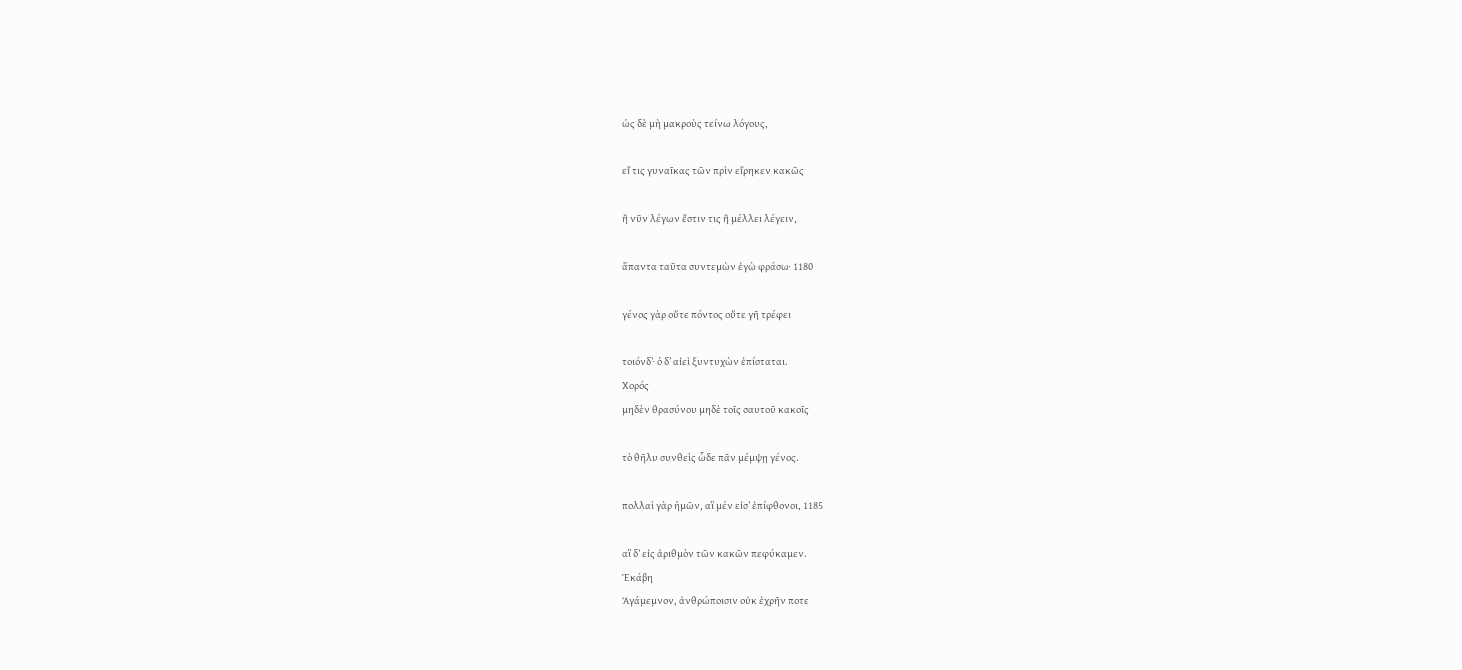ὡς δὲ μὴ μακροὺς τείνω λόγους,

εἴ τις γυναῖκας τῶν πρὶν εἴρηκεν κακῶς

ἢ νῦν λέγων ἔστιν τις ἢ μέλλει λέγειν,

ἅπαντα ταῦτα συντεμὼν ἐγὼ φράσω· 1180

γένος γὰρ οὔτε πόντος οὔτε γῆ τρέφει

τοιόνδʼ· ὁ δʼ αἰεὶ ξυντυχὼν ἐπίσταται.
Χορός
μηδὲν θρασύνου μηδὲ τοῖς σαυτοῦ κακοῖς

τὸ θῆλυ συνθεὶς ὧδε πᾶν μέμψῃ γένος.

πολλαὶ γὰρ ἡμῶν, αἳ μέν εἰσʼ ἐπίφθονοι, 1185

αἳ δʼ εἰς ἀριθμὸν τῶν κακῶν πεφύκαμεν.
Ἑκάβη
Ἀγάμεμνον, ἀνθρώποισιν οὐκ ἐχρῆν ποτε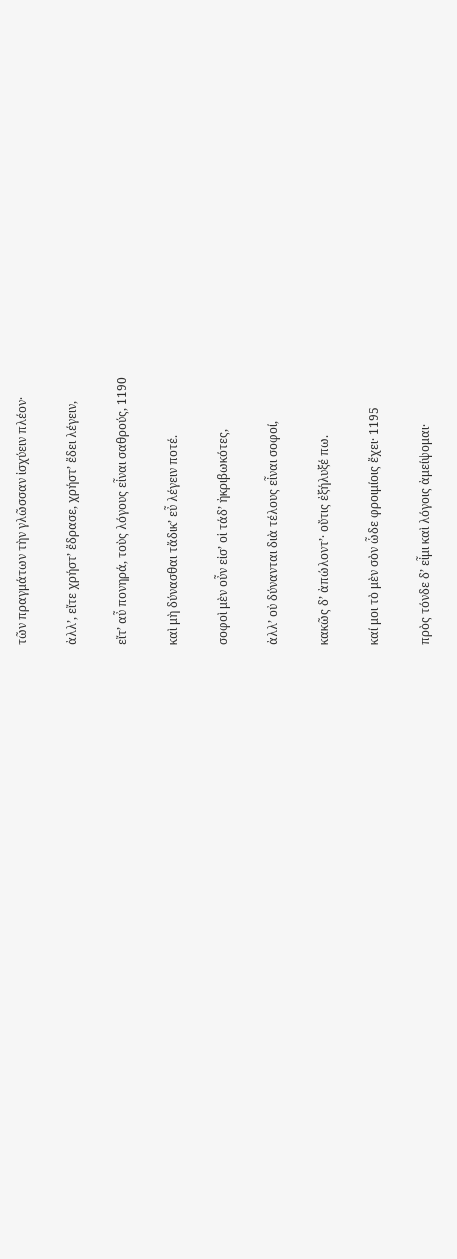τῶν πραγμάτων τὴν γλῶσσαν ἰσχύειν πλέον·

ἀλλʼ, εἴτε χρήστʼ ἔδρασε, χρήστʼ ἔδει λέγειν,

εἴτʼ αὖ πονηρά, τοὺς λόγους εἶναι σαθρούς, 1190

καὶ μὴ δύνασθαι τἄδικʼ εὖ λέγειν ποτέ.

σοφοὶ μὲν οὖν εἰσʼ οἱ τάδʼ ἠκριβωκότες,

ἀλλʼ οὐ δύνανται διὰ τέλους εἶναι σοφοί,

κακῶς δʼ ἀπώλοντʼ· οὔτις ἐξήλυξέ πω.

καί μοι τὸ μὲν σὸν ὧδε φροιμίοις ἔχει· 1195

πρὸς τόνδε δʼ εἶμι καὶ λόγοις ἀμείψομαι·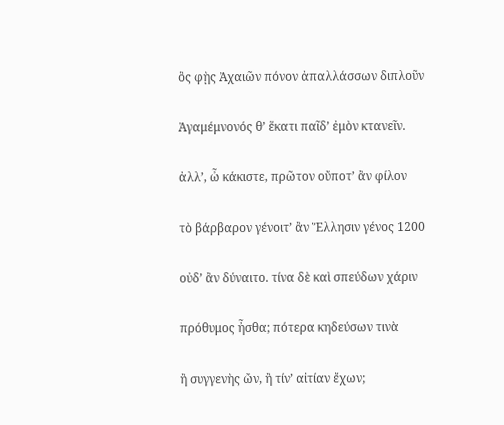ὃς φῂς Ἀχαιῶν πόνον ἀπαλλάσσων διπλοῦν

Ἀγαμέμνονός θʼ ἕκατι παῖδʼ ἐμὸν κτανεῖν.

ἀλλʼ, ὦ κάκιστε, πρῶτον οὔποτʼ ἂν φίλον

τὸ βάρβαρον γένοιτʼ ἂν Ἕλλησιν γένος 1200

οὐδʼ ἂν δύναιτο. τίνα δὲ καὶ σπεύδων χάριν

πρόθυμος ἦσθα; πότερα κηδεύσων τινὰ

ἢ συγγενὴς ὤν, ἢ τίνʼ αἰτίαν ἔχων;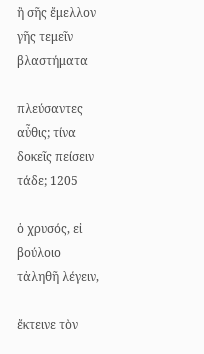ἢ σῆς ἔμελλον γῆς τεμεῖν βλαστήματα

πλεύσαντες αὖθις; τίνα δοκεῖς πείσειν τάδε; 1205

ὁ χρυσός, εἰ βούλοιο τἀληθῆ λέγειν,

ἔκτεινε τὸν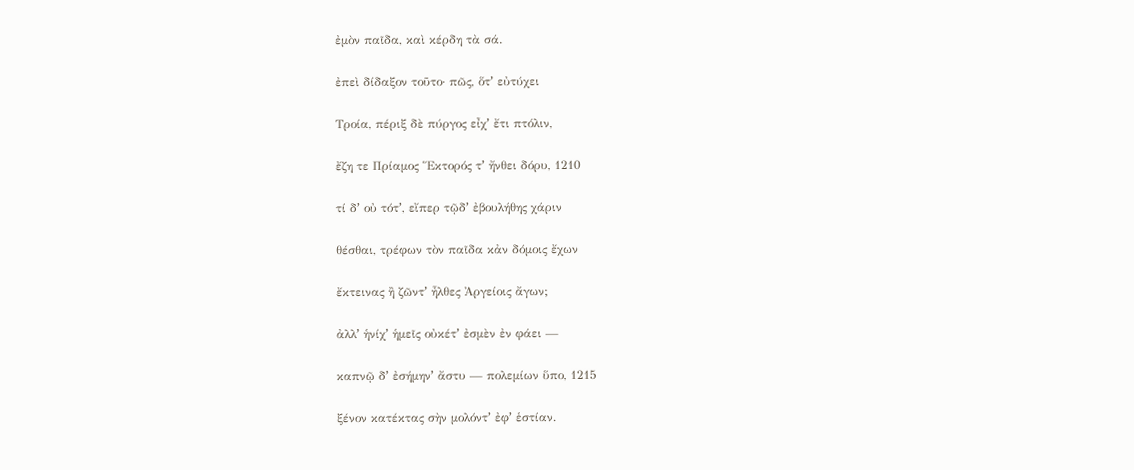ἐμὸν παῖδα, καὶ κέρδη τὰ σά.

ἐπεὶ δίδαξον τοῦτο· πῶς, ὅτʼ εὐτύχει

Τροία, πέριξ δὲ πύργος εἶχʼ ἔτι πτόλιν,

ἔζη τε Πρίαμος Ἕκτορός τʼ ἤνθει δόρυ, 1210

τί δʼ οὐ τότʼ, εἴπερ τῷδʼ ἐβουλήθης χάριν

θέσθαι, τρέφων τὸν παῖδα κἀν δόμοις ἔχων

ἔκτεινας ἢ ζῶντʼ ἦλθες Ἀργείοις ἄγων;

ἀλλʼ ἡνίχʼ ἡμεῖς οὐκέτʼ ἐσμὲν ἐν φάει —

καπνῷ δʼ ἐσήμηνʼ ἄστυ — πολεμίων ὕπο, 1215

ξένον κατέκτας σὴν μολόντʼ ἐφʼ ἑστίαν.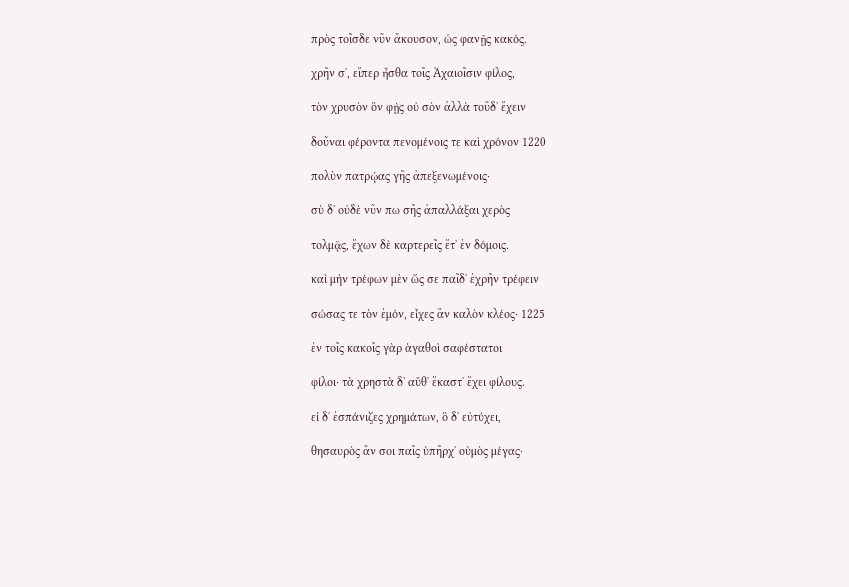πρὸς τοῖσδε νῦν ἄκουσον, ὡς φανῇς κακός.

χρῆν σʼ, εἴπερ ἦσθα τοῖς Ἀχαιοῖσιν φίλος,

τὸν χρυσὸν ὃν φῂς οὐ σὸν ἀλλὰ τοῦδʼ ἔχειν

δοῦναι φέροντα πενομένοις τε καὶ χρόνον 1220

πολὺν πατρῴας γῆς ἀπεξενωμένοις·

σὺ δʼ οὐδὲ νῦν πω σῆς ἀπαλλάξαι χερὸς

τολμᾷς, ἔχων δὲ καρτερεῖς ἔτʼ ἐν δόμοις.

καὶ μὴν τρέφων μὲν ὥς σε παῖδʼ ἐχρῆν τρέφειν

σώσας τε τὸν ἐμόν, εἶχες ἂν καλὸν κλέος· 1225

ἐν τοῖς κακοῖς γὰρ ἁγαθοὶ σαφέστατοι

φίλοι· τὰ χρηστὰ δʼ αὔθʼ ἕκαστʼ ἔχει φίλους.

εἰ δʼ ἐσπάνιζες χρημάτων, ὃ δʼ εὐτύχει,

θησαυρὸς ἄν σοι παῖς ὑπῆρχʼ οὑμὸς μέγας·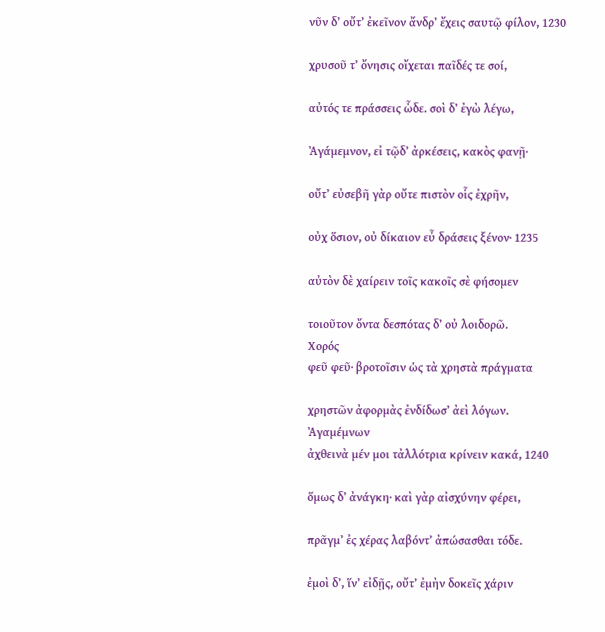νῦν δʼ οὔτʼ ἐκεῖνον ἄνδρʼ ἔχεις σαυτῷ φίλον, 1230

χρυσοῦ τʼ ὄνησις οἴχεται παῖδές τε σοί,

αὐτός τε πράσσεις ὧδε. σοὶ δʼ ἐγὼ λέγω,

Ἀγάμεμνον, εἰ τῷδʼ ἀρκέσεις, κακὸς φανῇ·

οὔτʼ εὐσεβῆ γὰρ οὔτε πιστὸν οἷς ἐχρῆν,

οὐχ ὅσιον, οὐ δίκαιον εὖ δράσεις ξένον· 1235

αὐτὸν δὲ χαίρειν τοῖς κακοῖς σὲ φήσομεν

τοιοῦτον ὄντα δεσπότας δʼ οὐ λοιδορῶ.
Χορός
φεῦ φεῦ· βροτοῖσιν ὡς τὰ χρηστὰ πράγματα

χρηστῶν ἀφορμὰς ἐνδίδωσʼ ἀεὶ λόγων.
Ἀγαμέμνων
ἀχθεινὰ μέν μοι τἀλλότρια κρίνειν κακά, 1240

ὅμως δʼ ἀνάγκη· καὶ γὰρ αἰσχύνην φέρει,

πρᾶγμʼ ἐς χέρας λαβόντʼ ἀπώσασθαι τόδε.

ἐμοὶ δʼ, ἵνʼ εἰδῇς, οὔτʼ ἐμὴν δοκεῖς χάριν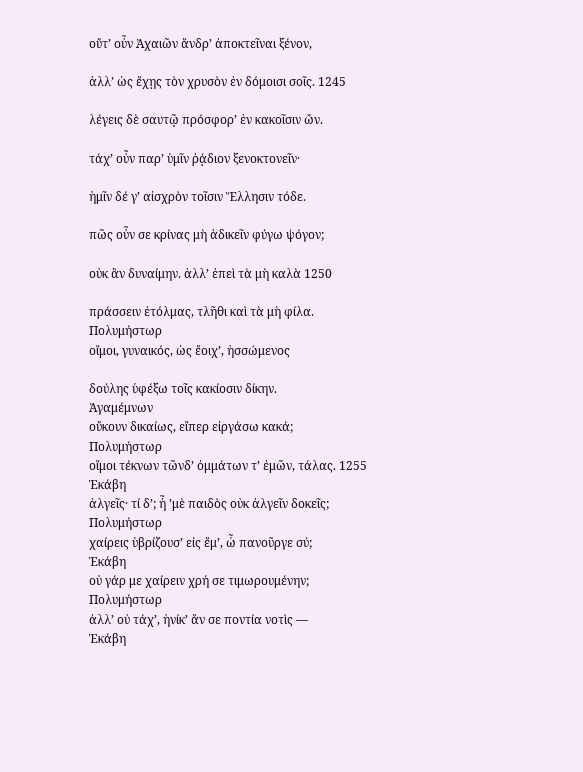οὔτʼ οὖν Ἀχαιῶν ἄνδρʼ ἀποκτεῖναι ξένον,

ἀλλʼ ὡς ἔχῃς τὸν χρυσὸν ἐν δόμοισι σοῖς. 1245

λέγεις δὲ σαυτῷ πρόσφορʼ ἐν κακοῖσιν ὤν.

τάχʼ οὖν παρʼ ὑμῖν ῥᾴδιον ξενοκτονεῖν·

ἡμῖν δέ γʼ αἰσχρὸν τοῖσιν Ἕλλησιν τόδε.

πῶς οὖν σε κρίνας μὴ ἀδικεῖν φύγω ψόγον;

οὐκ ἂν δυναίμην. ἀλλʼ ἐπεὶ τὰ μὴ καλὰ 1250

πράσσειν ἐτόλμας, τλῆθι καὶ τὰ μὴ φίλα.
Πολυμήστωρ
οἴμοι, γυναικός, ὡς ἔοιχʼ, ἡσσώμενος

δούλης ὑφέξω τοῖς κακίοσιν δίκην.
Ἀγαμέμνων
οὔκουν δικαίως, εἴπερ εἰργάσω κακά;
Πολυμήστωρ
οἴμοι τέκνων τῶνδʼ ὀμμάτων τʼ ἐμῶν, τάλας. 1255
Ἑκάβη
ἀλγεῖς· τί δʼ; ἦ ʼμὲ παιδὸς οὐκ ἀλγεῖν δοκεῖς;
Πολυμήστωρ
χαίρεις ὑβρίζουσʼ εἰς ἔμʼ, ὦ πανοῦργε σύ;
Ἑκάβη
οὐ γάρ με χαίρειν χρή σε τιμωρουμένην;
Πολυμήστωρ
ἀλλʼ οὐ τάχʼ, ἡνίκʼ ἄν σε ποντία νοτὶς —
Ἑκάβη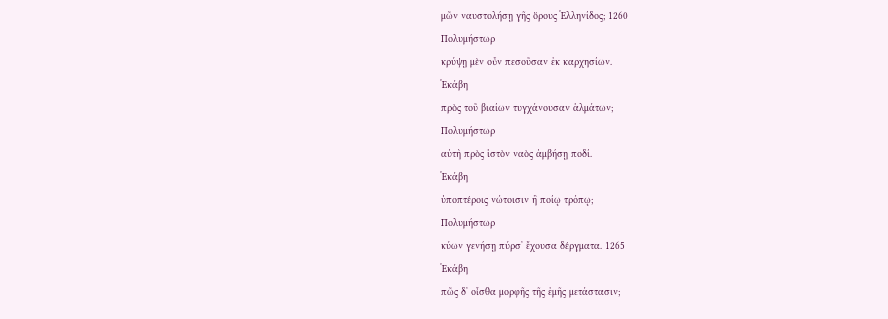μῶν ναυστολήσῃ γῆς ὅρους Ἑλληνίδος; 1260
Πολυμήστωρ
κρύψῃ μὲν οὖν πεσοῦσαν ἐκ καρχησίων.
Ἑκάβη
πρὸς τοῦ βιαίων τυγχάνουσαν ἁλμάτων;
Πολυμήστωρ
αὐτὴ πρὸς ἱστὸν ναὸς ἀμβήσῃ ποδί.
Ἑκάβη
ὑποπτέροις νώτοισιν ἢ ποίῳ τρόπῳ;
Πολυμήστωρ
κύων γενήσῃ πύρσʼ ἔχουσα δέργματα. 1265
Ἑκάβη
πῶς δʼ οἶσθα μορφῆς τῆς ἐμῆς μετάστασιν;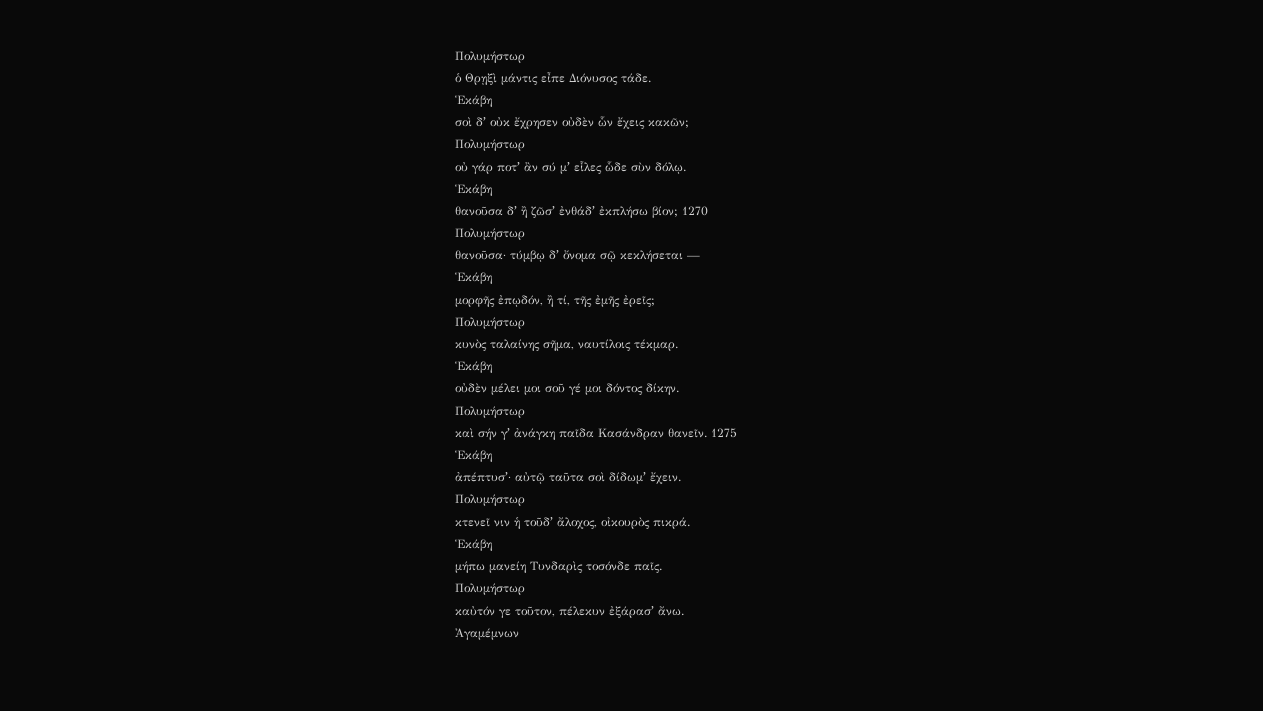Πολυμήστωρ
ὁ Θρῃξὶ μάντις εἶπε Διόνυσος τάδε.
Ἑκάβη
σοὶ δʼ οὐκ ἔχρησεν οὐδὲν ὧν ἔχεις κακῶν;
Πολυμήστωρ
οὐ γάρ ποτʼ ἂν σύ μʼ εἷλες ὧδε σὺν δόλῳ.
Ἑκάβη
θανοῦσα δʼ ἢ ζῶσʼ ἐνθάδʼ ἐκπλήσω βίον; 1270
Πολυμήστωρ
θανοῦσα· τύμβῳ δʼ ὄνομα σῷ κεκλήσεται —
Ἑκάβη
μορφῆς ἐπῳδόν, ἢ τί, τῆς ἐμῆς ἐρεῖς;
Πολυμήστωρ
κυνὸς ταλαίνης σῆμα, ναυτίλοις τέκμαρ.
Ἑκάβη
οὐδὲν μέλει μοι σοῦ γέ μοι δόντος δίκην.
Πολυμήστωρ
καὶ σήν γʼ ἀνάγκη παῖδα Κασάνδραν θανεῖν. 1275
Ἑκάβη
ἀπέπτυσʼ· αὐτῷ ταῦτα σοὶ δίδωμʼ ἔχειν.
Πολυμήστωρ
κτενεῖ νιν ἡ τοῦδʼ ἄλοχος, οἰκουρὸς πικρά.
Ἑκάβη
μήπω μανείη Τυνδαρὶς τοσόνδε παῖς.
Πολυμήστωρ
καὐτόν γε τοῦτον, πέλεκυν ἐξάρασʼ ἄνω.
Ἀγαμέμνων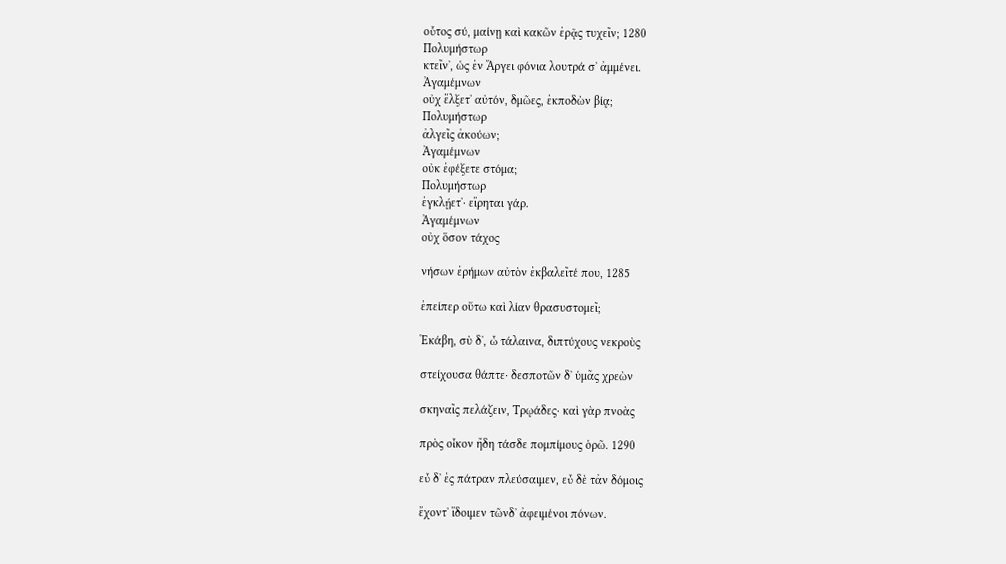οὗτος σύ, μαίνῃ καὶ κακῶν ἐρᾷς τυχεῖν; 1280
Πολυμήστωρ
κτεῖνʼ, ὡς ἐν Ἄργει φόνια λουτρά σʼ ἀμμένει.
Ἀγαμέμνων
οὐχ ἕλξετʼ αὐτόν, δμῶες, ἐκποδὼν βίᾳ;
Πολυμήστωρ
ἀλγεῖς ἀκούων;
Ἀγαμέμνων
οὐκ ἐφέξετε στόμα;
Πολυμήστωρ
ἐγκλῄετʼ· εἴρηται γάρ.
Ἀγαμέμνων
οὐχ ὅσον τάχος

νήσων ἐρήμων αὐτὸν ἐκβαλεῖτέ που, 1285

ἐπείπερ οὕτω καὶ λίαν θρασυστομεῖ;

Ἑκάβη, σὺ δʼ, ὦ τάλαινα, διπτύχους νεκροὺς

στείχουσα θάπτε· δεσποτῶν δʼ ὑμᾶς χρεὼν

σκηναῖς πελάζειν, Τρῳάδες· καὶ γὰρ πνοὰς

πρὸς οἶκον ἤδη τάσδε πομπίμους ὁρῶ. 1290

εὖ δʼ ἐς πάτραν πλεύσαιμεν, εὖ δὲ τἀν δόμοις

ἔχοντʼ ἴδοιμεν τῶνδʼ ἀφειμένοι πόνων.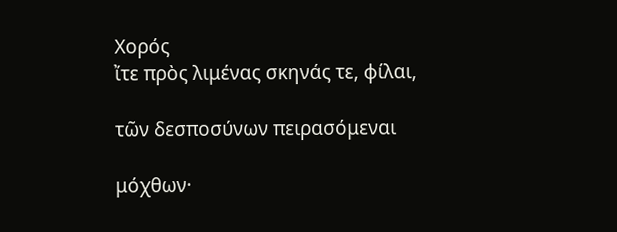Χορός
ἴτε πρὸς λιμένας σκηνάς τε, φίλαι,

τῶν δεσποσύνων πειρασόμεναι

μόχθων·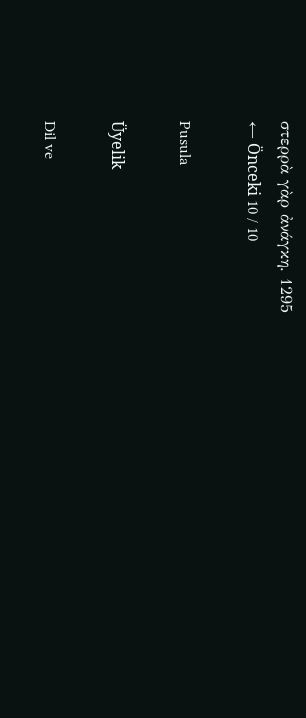στερρὰ γὰρ ἀνάγκη. 1295
← Önceki 10 / 10

Pusula

Üyelik

Dil ve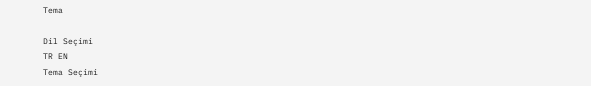Tema

Dil Seçimi
TR EN
Tema Seçimi